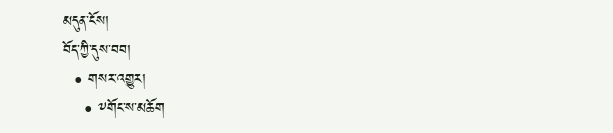མདུན་ངོས།
བོད་ཀྱི་དུས་བབ།
  • གསར་འགྱུར།
    • ༸གོང་ས་མཆོག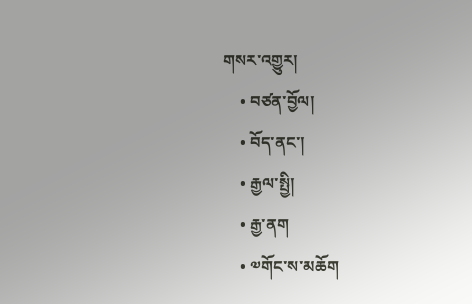གསར་འགྱུར།
    • བཙན་བྱོལ།
    • བོད་ནང་།
    • རྒྱལ་སྤྱི།
    • རྒྱ་ནག
    • ༧གོང་ས་མཆོག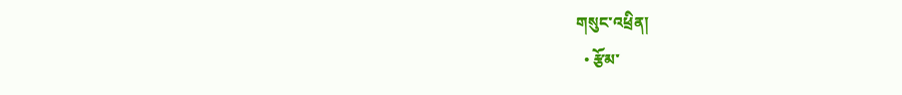གསུང་འཕྲིན།
  • རྩོམ་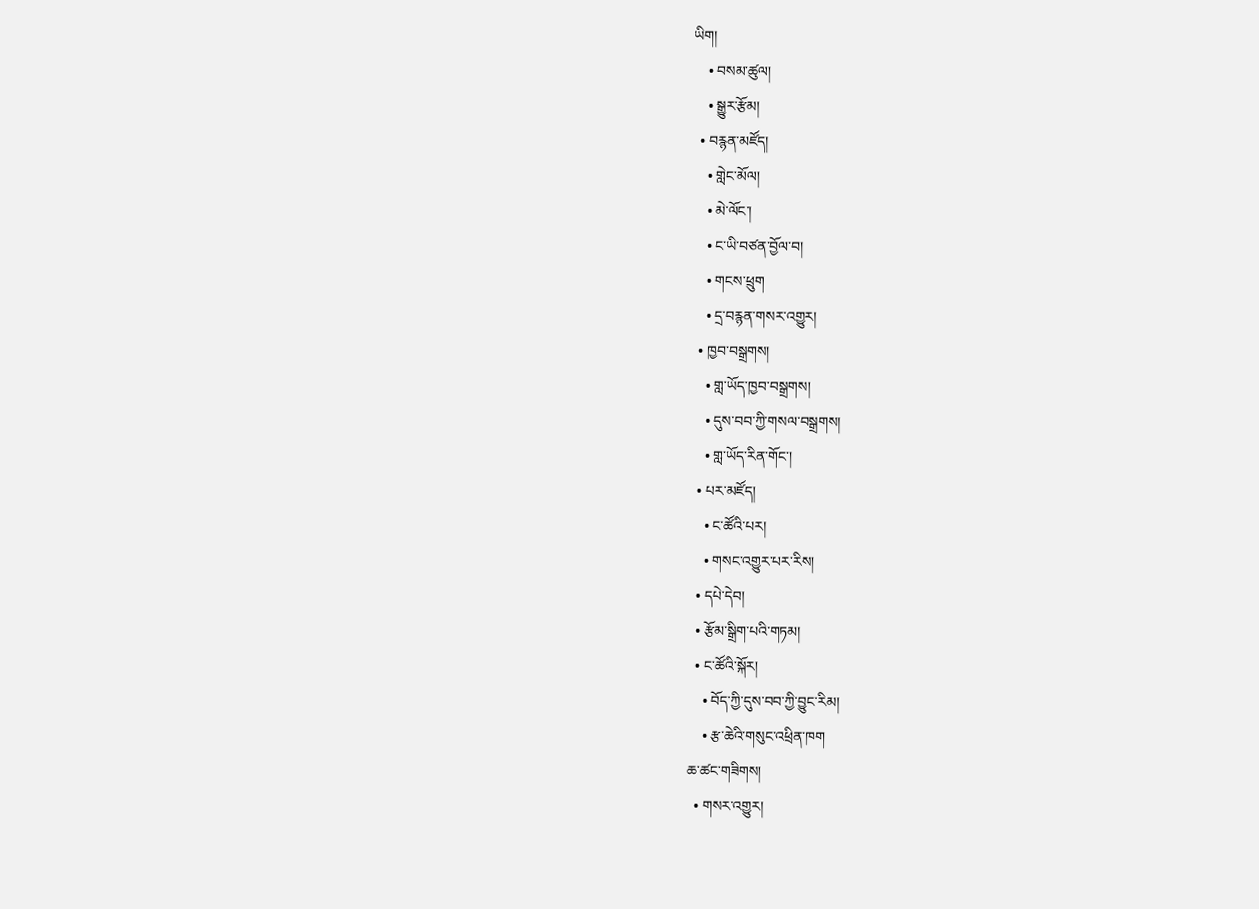ཡིག།
    • བསམ་ཚུལ།
    • སྒྱུར་རྩོམ།
  • བརྙན་མཛོད།
    • གླེང་མོལ།
    • མེ་ལོང་།
    • ང་ཡི་བཙན་བྱོལ་བ།
    • གངས་ཕྲུག
    • དྲ་བརྙན་གསར་འགྱུར།
  • ཁྱབ་བསྒྲགས།
    • གླ་ཡོད་ཁྱབ་བསྒྲགས།
    • དུས་བབ་ཀྱི་གསལ་བསྒྲགས།
    • གླ་ཡོད་རིན་གོང་།
  • པར་མཛོད།
    • ང་ཚོའི་པར།
    • གསང་འགྱུར་པར་རིས།
  • དཔེ་དེབ།
  • རྩོམ་སྒྲིག་པའི་གཏམ།
  • ང་ཚོའི་སྐོར།
    • བོད་ཀྱི་དུས་བབ་ཀྱི་བྱུང་རིམ།
    • རྩ་ཆེའི་གསུང་འཕྲིན་ཁག
ཆ་ཚང་གཟིགས།
  • གསར་འགྱུར།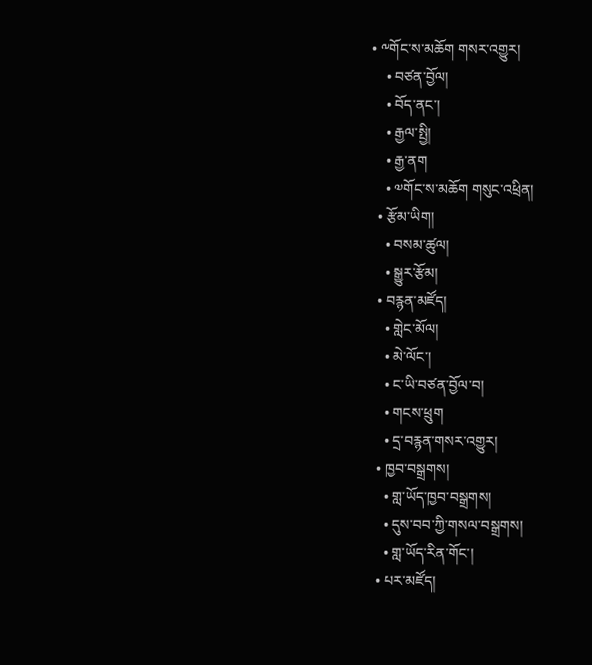• ༸གོང་ས་མཆོག གསར་འགྱུར།
    • བཙན་བྱོལ།
    • བོད་ནང་།
    • རྒྱལ་སྤྱི།
    • རྒྱ་ནག
    • ༧གོང་ས་མཆོག གསུང་འཕྲིན།
  • རྩོམ་ཡིག།
    • བསམ་ཚུལ།
    • སྒྱུར་རྩོམ།
  • བརྙན་མཛོད།
    • གླེང་མོལ།
    • མེ་ལོང་།
    • ང་ཡི་བཙན་བྱོལ་བ།
    • གངས་ཕྲུག
    • དྲ་བརྙན་གསར་འགྱུར།
  • ཁྱབ་བསྒྲགས།
    • གླ་ཡོད་ཁྱབ་བསྒྲགས།
    • དུས་བབ་ཀྱི་གསལ་བསྒྲགས།
    • གླ་ཡོད་རིན་གོང་།
  • པར་མཛོད།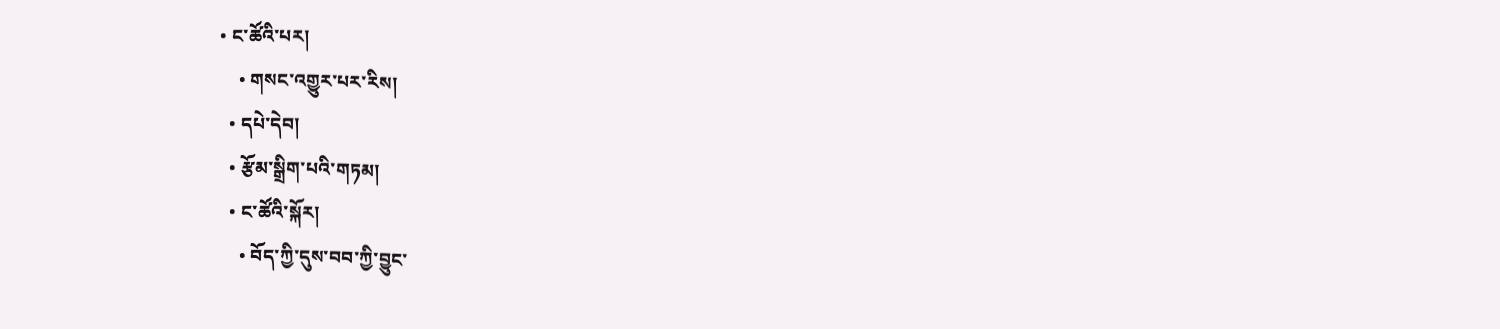• ང་ཚོའི་པར།
    • གསང་འགྱུར་པར་རིས།
  • དཔེ་དེབ།
  • རྩོམ་སྒྲིག་པའི་གཏམ།
  • ང་ཚོའི་སྐོར།
    • བོད་ཀྱི་དུས་བབ་ཀྱི་བྱུང་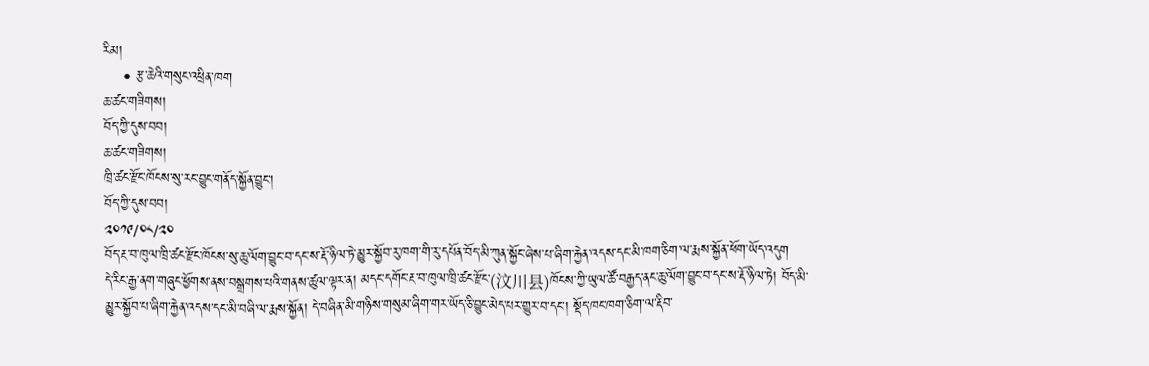རིམ།
    • རྩ་ཆེའི་གསུང་འཕྲིན་ཁག
ཆ་ཚང་གཟིགས།
བོད་ཀྱི་དུས་བབ།
ཆ་ཚང་གཟིགས།
ཁྲི་ཚང་རྫོང་ཁོངས་སུ་རང་བྱུང་གནོད་སྐྱོན་བྱུང་།
བོད་ཀྱི་དུས་བབ།
༢༠༡༩/༠༨/༢༠
བོད་རྔ་བ་ཁུལ་ཁྲི་ཚང་རྫོང་ཁོངས་སུ་ཆུ་ལོག་བྱུང་བ་དང་ས་རྡོ་ཉིལ་ཏེ་མྱུར་སྐྱོབ་རུ་ཁག་གི་རུ་དཔོན་བོད་མི་ཀུན་སྐྱོང་ཞེས་པ་ཞིག་རྐྱེན་འདས་དང་མི་ཁག་ཅིག་ལ་རྨས་སྐྱོན་ཕོག་ཡོད་འདུག
དེ་རིང་རྒྱ་ནག་གཞུང་ཕྱོགས་ནས་བསྒྲགས་པའི་གནས་ཚུལ་ལྟར་ན། མདང་དགོང་རྔ་བ་ཁུལ་ཁྲི་ཚང་རྫོང་(汶川县)ཁོངས་ཀྱི་ཡུལ་ཚོ་བརྒྱད་ནང་ཆུ་ལོག་བྱུང་བ་དང་ས་རྡོ་ཉིལ་ཏེ། བོད་མི་མྱུར་སྐྱོབ་པ་ཞིག་རྐྱེན་འདས་དང་མི་བཞི་ལ་རྨས་སྐྱོན། དེ་བཞིན་མི་གཉིས་གསུམ་ཞིག་གར་ཡོད་ཅི་བྱུང་མེད་པར་གྱུར་བ་དང་། སྡོད་ཁང་ཁག་ཅིག་ལ་རྡིབ་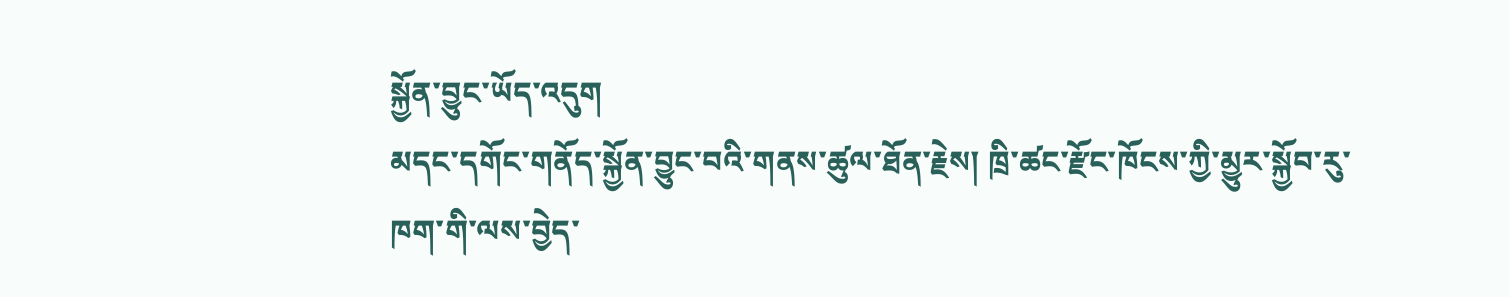སྐྱོན་བྱུང་ཡོད་འདུག
མདང་དགོང་གནོད་སྐྱོན་བྱུང་བའི་གནས་ཚུལ་ཐོན་རྗེས། ཁྲི་ཚང་རྫོང་ཁོངས་ཀྱི་མྱུར་སྐྱོབ་རུ་ཁག་གི་ལས་བྱེད་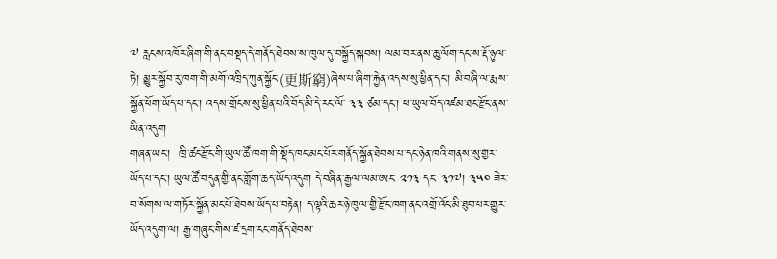༧ རླངས་འཁོར་ཞིག་གི་ནང་བསྡད་དེ་གནོད་ཐེབས་ས་ཁུལ་དུ་བསྐྱོད་སྐབས། ལམ་བར་ནས་ཆུ་ལོག་དང་ས་རྡོ་ཉུལ་ཏེ། མྱུར་སྐྱོབ་རུ་ཁག་གི་མགོ་འཁྲིད་ཀུན་སྐྱོང་(更斯窮)ཞེས་པ་ཞིག་རྐྱེན་འདས་སུ་ཕྱིན་དང་། མི་བཞི་ལ་རྨས་སྐྱོན་ཕོག་ཡོད་པ་དང་། འདས་གྲོངས་སུ་ཕྱིན་པའི་བོད་མི་དེ་རང་ལོ་ ༣༣ ཙམ་དང་། ཕ་ཡུལ་བོད་འཛམ་ཐང་རྫོང་ནས་ཡིན་འདུག
གཞན་ཡང་།  ཁྲི་ཚང་རྫོང་གི་ཡུལ་ཚོ་ཁག་གི་སྡོད་ཁང་མང་པོར་གནོད་སྐྱོན་ཐེབས་པ་དང་ཉེན་ཁའི་གནས་སུ་གྱར་ཡོད་པ་དང་། ཡུལ་ཚོ་བདུན་གྱི་ནང་གློག་ཆད་ཡོད་འདུག དེ་བཞིན་རྒྱལ་ལམ་ཨང་ ༢༡༣ དང་ ༣༡༧། ༣༥༠ ཟེར་བ་སོགས་ལ་གཏོར་སྐྱོན་མང་པོ་ཐེབས་ཡོད་པ་བརྟེན། ད་ལྟའི་ཆར་ཉེ་ཁུལ་གྱི་རྫོང་ཁག་ནང་འགྲོ་འོང་མི་ཐུབ་པར་གྱུར་ཡོད་འདུག་ལ། རྒྱ་གཞུང་གིས་ཛ་དྲག་ངང་གནོད་ཐེབས་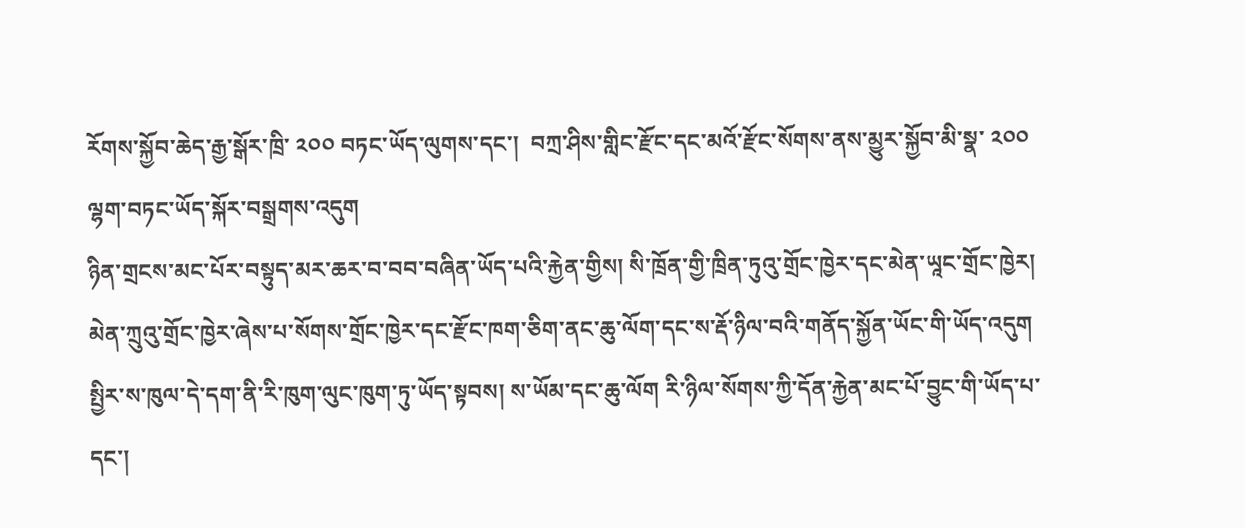རོགས་སྐྱོབ་ཆེད་རྒྱ་སྒོར་ཁྲི་ ༢༠༠ བཏང་ཡོད་ལུགས་དང་།  བཀྲ་ཤིས་གླིང་རྫོང་དང་མའོ་རྫོང་སོགས་ནས་མྱུར་སྐྱོབ་མི་སྣ་ ༢༠༠ ལྷག་བཏང་ཡོད་སྐོར་བསྒྲགས་འདུག
ཉིན་གྲངས་མང་པོར་བསྟུད་མར་ཆར་བ་བབ་བཞིན་ཡོད་པའི་རྐྱེན་གྱིས། སི་ཁྲོན་གྱི་ཁྲིན་ཏུའུ་གྲོང་ཁྱེར་དང་མེན་ཡཱང་གྲོང་ཁྱེར། མེན་ཀྲུའུ་གྲོང་ཁྱེར་ཞེས་པ་སོགས་གྲོང་ཁྱེར་དང་རྫོང་ཁག་ཅིག་ནང་ཆུ་ལོག་དང་ས་རྡོ་ཉིལ་བའི་གནོད་སྐྱོན་ཡོང་གི་ཡོད་འདུག སྤྱིར་ས་ཁུལ་དེ་དག་ནི་རི་ཁུག་ལུང་ཁུག་ཏུ་ཡོད་སྟབས། ས་ཡོམ་དང་ཆུ་ལོག རི་ཉིལ་སོགས་ཀྱི་དོན་རྐྱེན་མང་པོ་བྱུང་གི་ཡོད་པ་དང་།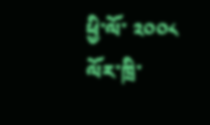ཕྱི་ལོ་ ༢༠༠༨ ལོར་ཁྲི་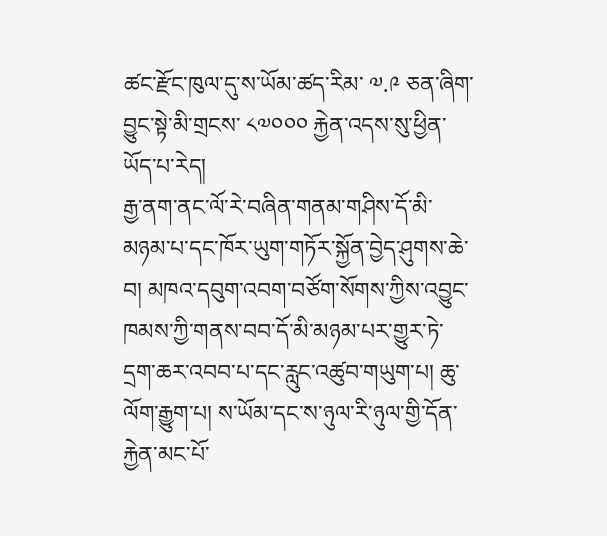ཚང་རྫོང་ཁུལ་དུ་ས་ཡོམ་ཚད་རིམ་ ༧.༩ ཅན་ཞིག་བྱུང་སྟེ་མི་གྲངས་ ༨༧༠༠༠ རྐྱེན་འདས་སུ་ཕྱིན་ཡོད་པ་རེད།
རྒྱ་ནག་ནང་ལོ་རེ་བཞིན་གནམ་གཤིས་དོ་མི་མཉམ་པ་དང་ཁོར་ཡུག་གཏོར་སྐྱོན་བྱེད་ཤུགས་ཆེ་བ། མཁའ་དབུག་འབག་བཙོག་སོགས་ཀྱིས་འབྱུང་ཁམས་ཀྱི་གནས་བབ་དོ་མི་མཉམ་པར་གྱུར་ཏེ་དྲག་ཆར་འབབ་པ་དང་རླུང་འཚུབ་གཡུག་པ། ཆུ་ལོག་རྒྱུག་པ། ས་ཡོམ་དང་ས་ཉུལ་རི་ཉུལ་གྱི་དོན་རྐྱེན་མང་པོ་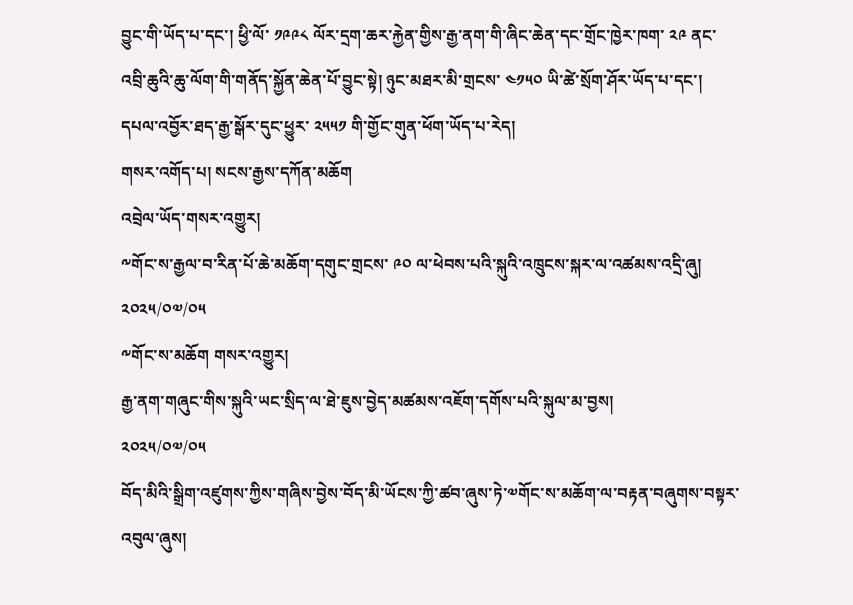བྱུང་གི་ཡོད་པ་དང་། ཕྱི་ལོ་ ༡༩༩༨ ལོར་དྲག་ཆར་རྐྱེན་གྱིས་རྒྱ་ནག་གི་ཞིང་ཆེན་དང་གྲོང་ཁྱེར་ཁག་ ༢༩ ནང་འབྲི་ཆུའི་ཆུ་ལོག་གི་གནོད་སྐྱོན་ཆེན་པོ་བྱུང་སྟེ། ཉུང་མཐར་མི་གྲངས་ ༤༡༥༠ ཡི་ཚེ་སྲོག་ཤོར་ཡོད་པ་དང་། དཔལ་འབྱོར་ཐད་རྒྱ་སྒོར་དུང་ཕྱུར་ ༢༥༥༡ གི་གྱོང་གུན་ཕོག་ཡོད་པ་རེད།
གསར་འགོད་པ། སངས་རྒྱས་དཀོན་མཆོག
འབྲེལ་ཡོད་གསར་འགྱུར།
༸གོང་ས་རྒྱལ་བ་རིན་པོ་ཆེ་མཆོག་དགུང་གྲངས་ ༩༠ ལ་ཕེབས་པའི་སྐུའི་འཁྲུངས་སྐར་ལ་འཚམས་འདྲི་ཞུ།
༢༠༢༥/༠༧/༠༥
༸གོང་ས་མཆོག གསར་འགྱུར།
རྒྱ་ནག་གཞུང་གིས་སྐུའི་ཡང་སྲིད་ལ་ཐེ་ཇུས་བྱེད་མཚམས་འཇོག་དགོས་པའི་སྐུལ་མ་བྱས།
༢༠༢༥/༠༧/༠༥
བོད་མིའི་སྒྲིག་འཛུགས་ཀྱིས་གཞིས་བྱེས་བོད་མི་ཡོངས་ཀྱི་ཚབ་ཞུས་ཏེ་༧གོང་ས་མཆོག་ལ་བརྟན་བཞུགས་བསྟར་འབུལ་ཞུས།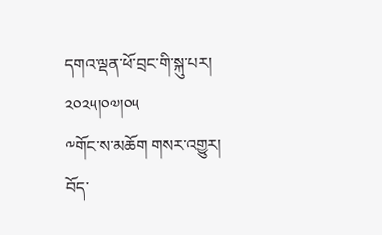དགའ་ལྡན་ཕོ་བྲང་གི་སྐུ་པར། ༢༠༢༥།༠༧།༠༥
༸གོང་ས་མཆོག གསར་འགྱུར།
བོད་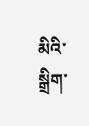མིའི་སྒྲིག་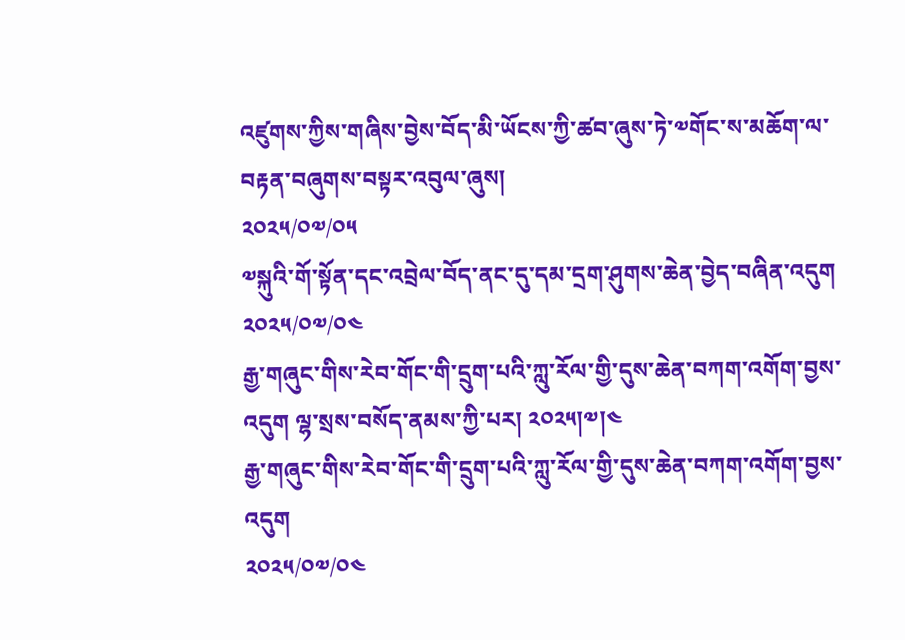འཛུགས་ཀྱིས་གཞིས་བྱེས་བོད་མི་ཡོངས་ཀྱི་ཚབ་ཞུས་ཏེ་༧གོང་ས་མཆོག་ལ་བརྟན་བཞུགས་བསྟར་འབུལ་ཞུས།
༢༠༢༥/༠༧/༠༥
༧སྐུའི་གོ་སྟོན་དང་འབྲེལ་བོད་ནང་དུ་དམ་དྲག་ཤུགས་ཆེན་བྱེད་བཞིན་འདུག
༢༠༢༥/༠༧/༠༤
རྒྱ་གཞུང་གིས་རེབ་གོང་གི་དྲུག་པའི་ཀླུ་རོལ་གྱི་དུས་ཆེན་བཀག་འགོག་བྱས་འདུག ལྷ་སྲས་བསོད་ནམས་ཀྱི་པར། ༢༠༢༥།༧།༤
རྒྱ་གཞུང་གིས་རེབ་གོང་གི་དྲུག་པའི་ཀླུ་རོལ་གྱི་དུས་ཆེན་བཀག་འགོག་བྱས་འདུག
༢༠༢༥/༠༧/༠༤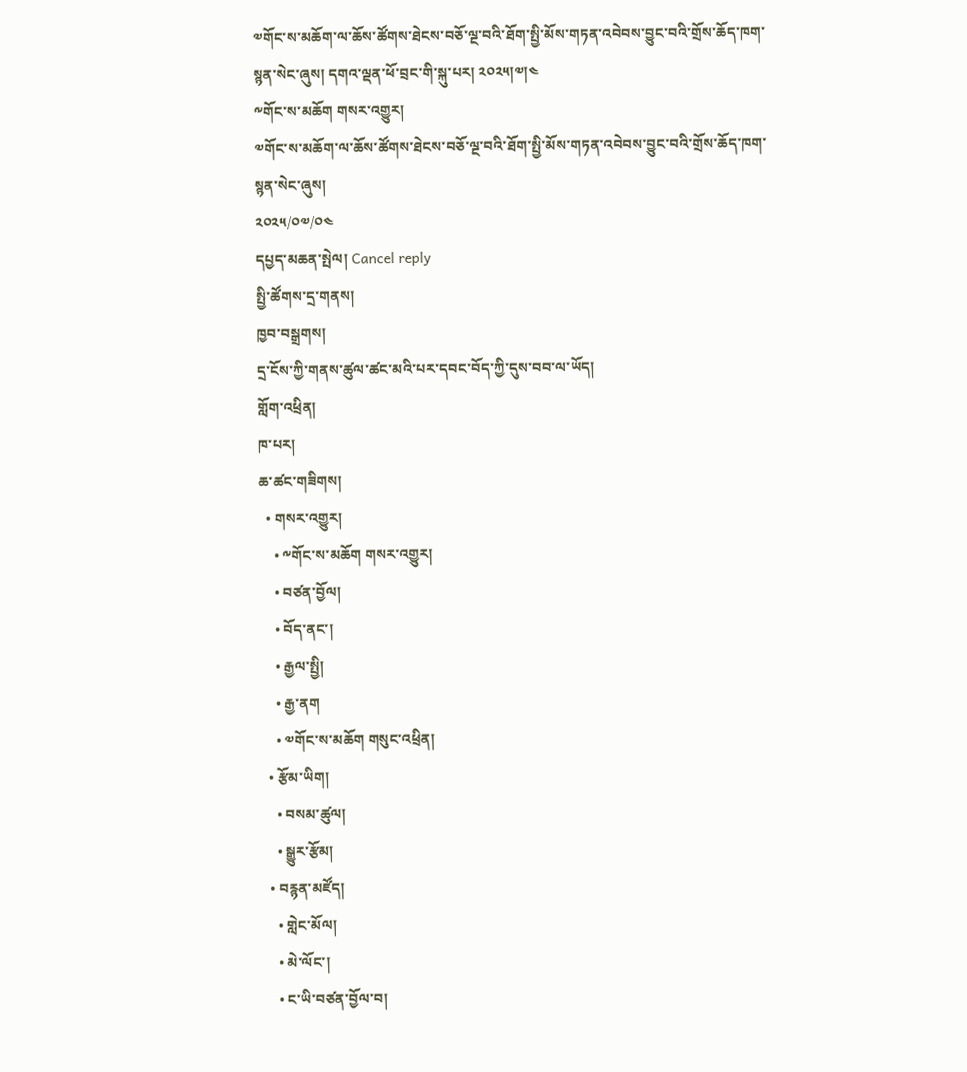༧གོང་ས་མཆོག་ལ་ཆོས་ཚོགས་ཐེངས་བཅོ་ལྔ་བའི་ཐོག་སྤྱི་མོས་གཏན་འབེབས་བྱུང་བའི་གྲོས་ཆོད་ཁག་སྙན་སེང་ཞུས། དགའ་ལྡན་ཕོ་བྲང་གི་སྐུ་པར། ༢༠༢༥།༧།༤
༸གོང་ས་མཆོག གསར་འགྱུར།
༧གོང་ས་མཆོག་ལ་ཆོས་ཚོགས་ཐེངས་བཅོ་ལྔ་བའི་ཐོག་སྤྱི་མོས་གཏན་འབེབས་བྱུང་བའི་གྲོས་ཆོད་ཁག་སྙན་སེང་ཞུས།
༢༠༢༥/༠༧/༠༤
དཔྱད་མཆན་སྤེལ། Cancel reply
སྤྱི་ཚོགས་དྲ་གནས།
ཁྱབ་བསྒྲགས།
དྲ་ངོས་ཀྱི་གནས་ཚུལ་ཚང་མའི་པར་དབང་བོད་ཀྱི་དུས་བབ་ལ་ཡོད།
གློག་འཕྲིན།
ཁ་པར།
ཆ་ཚང་གཟིགས།
  • གསར་འགྱུར།
    • ༸གོང་ས་མཆོག གསར་འགྱུར།
    • བཙན་བྱོལ།
    • བོད་ནང་།
    • རྒྱལ་སྤྱི།
    • རྒྱ་ནག
    • ༧གོང་ས་མཆོག གསུང་འཕྲིན།
  • རྩོམ་ཡིག།
    • བསམ་ཚུལ།
    • སྒྱུར་རྩོམ།
  • བརྙན་མཛོད།
    • གླེང་མོལ།
    • མེ་ལོང་།
    • ང་ཡི་བཙན་བྱོལ་བ།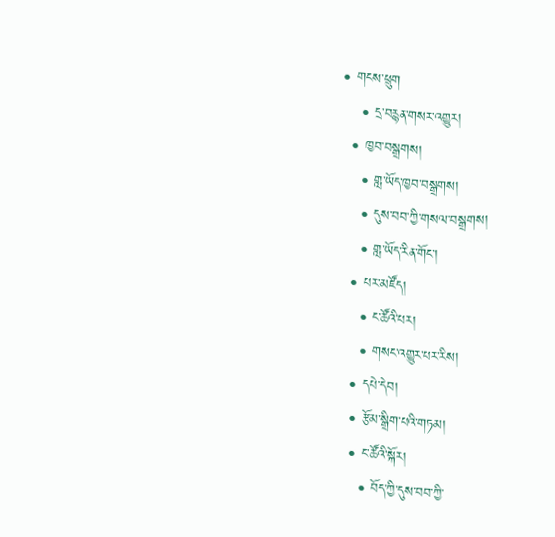• གངས་ཕྲུག
    • དྲ་བརྙན་གསར་འགྱུར།
  • ཁྱབ་བསྒྲགས།
    • གླ་ཡོད་ཁྱབ་བསྒྲགས།
    • དུས་བབ་ཀྱི་གསལ་བསྒྲགས།
    • གླ་ཡོད་རིན་གོང་།
  • པར་མཛོད།
    • ང་ཚོའི་པར།
    • གསང་འགྱུར་པར་རིས།
  • དཔེ་དེབ།
  • རྩོམ་སྒྲིག་པའི་གཏམ།
  • ང་ཚོའི་སྐོར།
    • བོད་ཀྱི་དུས་བབ་ཀྱི་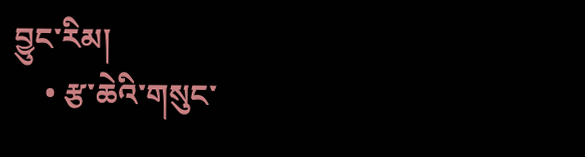བྱུང་རིམ།
    • རྩ་ཆེའི་གསུང་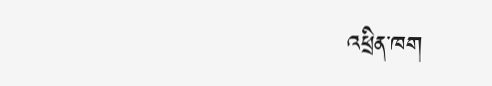འཕྲིན་ཁག